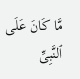مَّا كَانَ عَلَى ٱلنَّبِىِّ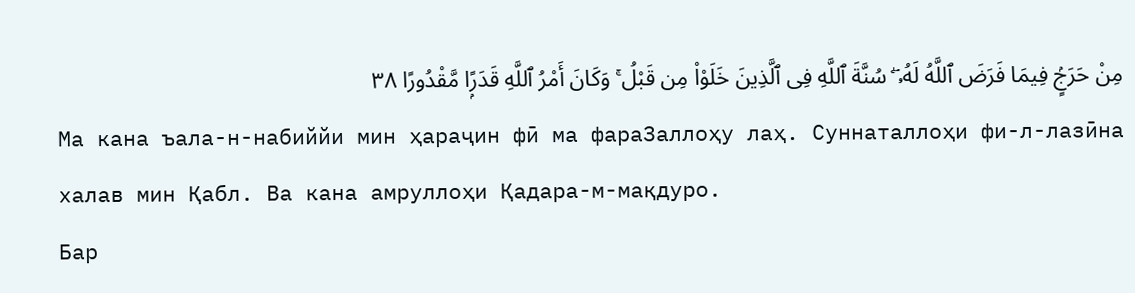مِنْ حَرَجٍۢ فِيمَا فَرَضَ ٱللَّهُ لَهُۥ ۖ سُنَّةَ ٱللَّهِ فِى ٱلَّذِينَ خَلَوْا۟ مِن قَبْلُ ۚ وَكَانَ أَمْرُ ٱللَّهِ قَدَرًۭا مَّقْدُورًا ٣٨
Ма кана ъала-н-набиййи мин ҳараҷин фӣ ма фараЗаллоҳу лаҳ. Суннаталлоҳи фи-л-лазӣна халав мин Қабл. Ва кана амруллоҳи Қадара-м-мақдуро.
Бар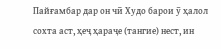Пайғамбар дар он чӣ Худо барои ӯ ҳалол сохта аст, ҳеҷ ҳараҷе (тангие) нест, ин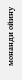монанди ойину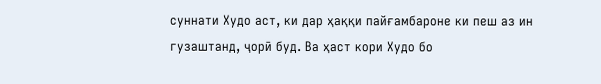суннати Худо аст, ки дар ҳаққи пайғамбароне ки пеш аз ин гузаштанд, ҷорӣ буд. Ва ҳаст кори Худо бо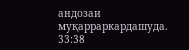андозаи муқарраркардашуда.
33:38